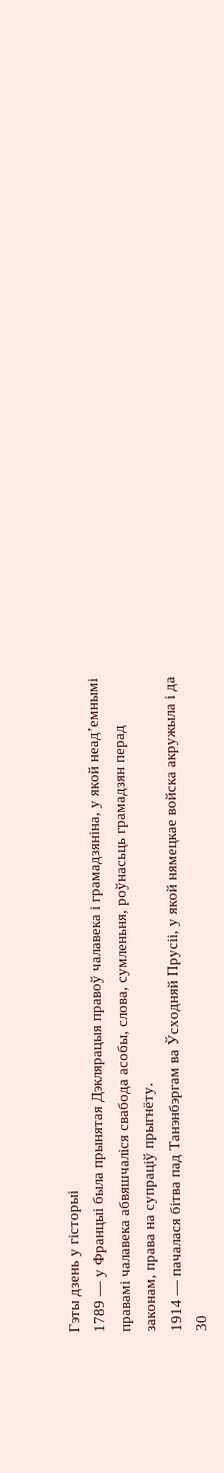Гэты дзень у гісторыі
1789 — у Францыі была прынятая Дэклярацыя правоў чалавека і грамадзяніна, у якой неад’емнымі правамі чалавека абвяшчаліся свабода асобы, слова, сумленьня, роўнасьць грамадзян перад законам, права на супраціў прыгнёту.
1914 — пачалася бітва пад Танэнбэргам ва Ўсходняй Прусіі, у якой нямецкае войска акружыла і да 30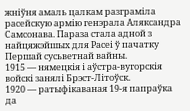жніўня амаль цалкам разграміла расейскую армію генэрала Аляксандра Самсонава. Параза стала адной з найцяжэйшых для Расеі ў пачатку Першай сусьветнай вайны.
1915 — нямецкія і аўстра-вугорскія войскі занялі Брэст-Літоўск.
1920 — ратыфікаваная 19-я папраўка да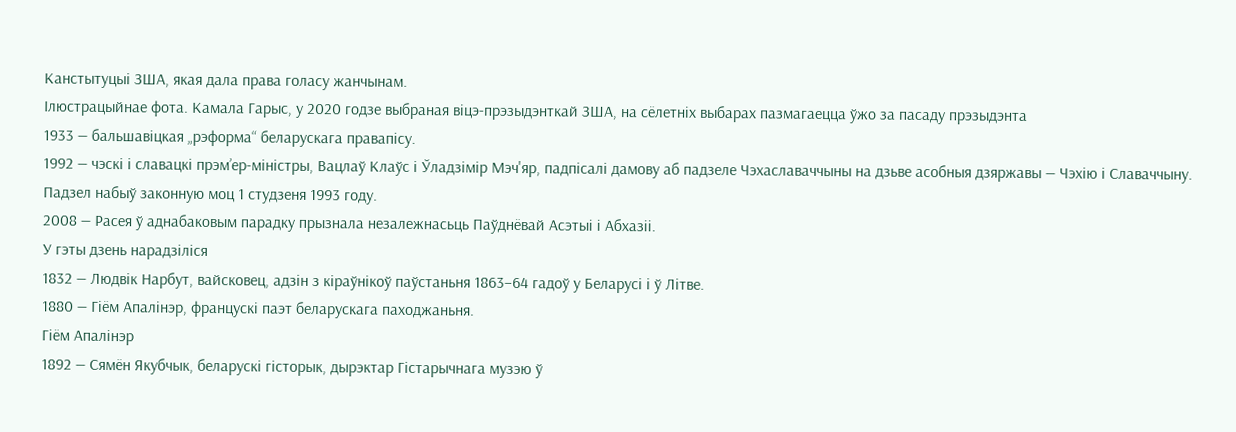Канстытуцыі ЗША, якая дала права голасу жанчынам.
Ілюстрацыйнае фота. Камала Гарыс, у 2020 годзе выбраная віцэ-прэзыдэнткай ЗША, на сёлетніх выбарах пазмагаецца ўжо за пасаду прэзыдэнта
1933 — бальшавіцкая „рэформа“ беларускага правапісу.
1992 — чэскі і славацкі прэм’ер-міністры, Вацлаў Клаўс і Ўладзімір Мэч'яр, падпісалі дамову аб падзеле Чэхаславаччыны на дзьве асобныя дзяржавы — Чэхію і Славаччыну. Падзел набыў законную моц 1 студзеня 1993 году.
2008 — Расея ў аднабаковым парадку прызнала незалежнасьць Паўднёвай Асэтыі і Абхазіі.
У гэты дзень нарадзіліся
1832 — Людвік Нарбут, вайсковец, адзін з кіраўнікоў паўстаньня 1863–64 гадоў у Беларусі і ў Літве.
1880 — Гіём Апалінэр, францускі паэт беларускага паходжаньня.
Гіём Апалінэр
1892 — Сямён Якубчык, беларускі гісторык, дырэктар Гістарычнага музэю ў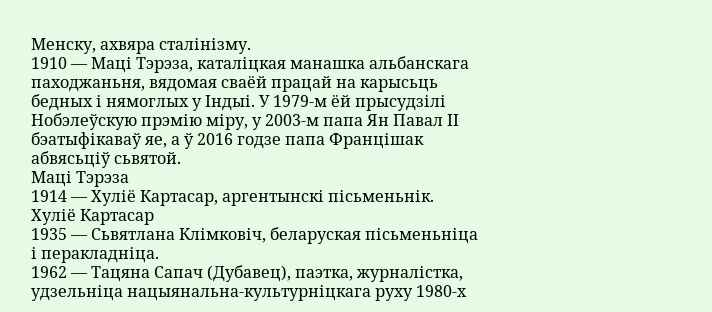Менску, ахвяра сталінізму.
1910 — Маці Тэрэза, каталіцкая манашка альбанскага паходжаньня, вядомая сваёй працай на карысьць бедных і нямоглых у Індыі. У 1979-м ёй прысудзілі Нобэлеўскую прэмію міру, у 2003-м папа Ян Павал ІІ бэатыфікаваў яе, а ў 2016 годзе папа Францішак абвясьціў сьвятой.
Маці Тэрэза
1914 — Хуліё Картасар, аргентынскі пісьменьнік.
Хуліё Картасар
1935 — Сьвятлана Клімковіч, беларуская пісьменьніца і перакладніца.
1962 — Тацяна Сапач (Дубавец), паэтка, журналістка, удзельніца нацыянальна-культурніцкага руху 1980-х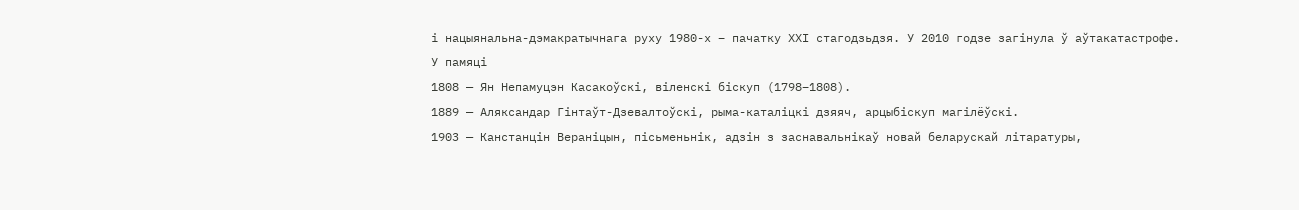і нацыянальна-дэмакратычнага руху 1980-х – пачатку ХХІ стагодзьдзя. У 2010 годзе загінула ў аўтакатастрофе.
У памяці
1808 — Ян Непамуцэн Касакоўскі, віленскі біскуп (1798–1808).
1889 — Аляксандар Гінтаўт-Дзевалтоўскі, рыма-каталіцкі дзяяч, арцыбіскуп магілёўскі.
1903 — Канстанцін Вераніцын, пісьменьнік, адзін з заснавальнікаў новай беларускай літаратуры,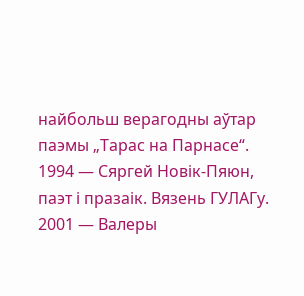найбольш верагодны аўтар паэмы „Тарас на Парнасе“.
1994 — Сяргей Новiк-Пяюн, паэт і празаік. Вязень ГУЛАГу.
2001 — Валеры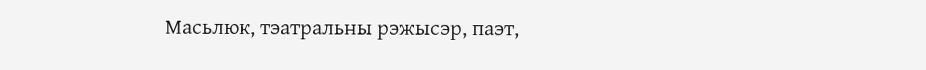Масьлюк, тэатральны рэжысэр, паэт,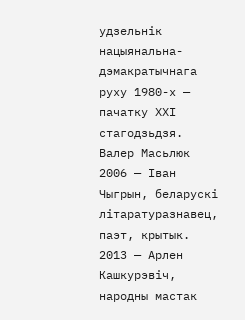удзельнік нацыянальна-дэмакратычнага руху 1980-х — пачатку ХХІ стагодзьдзя.
Валер Масьлюк
2006 — Іван Чыгрын, беларускі літаратуразнавец, паэт, крытык.
2013 — Арлен Кашкурэвіч, народны мастак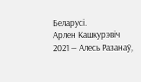Беларусі.
Арлен Кашкурэвіч
2021 — Алесь Разанаў,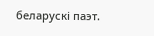беларускі паэт.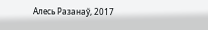Алесь Разанаў, 2017